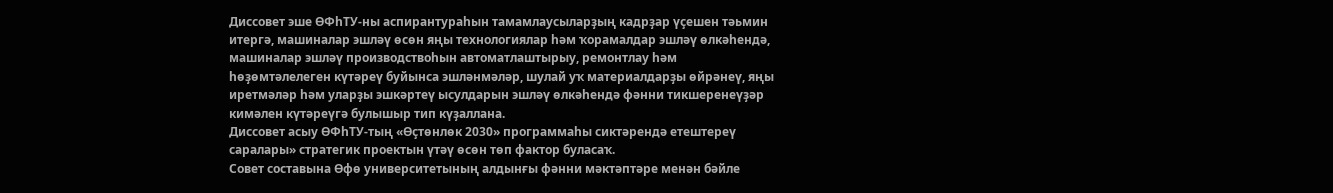Диссовет эше ӨФһТУ-ны аспирантураһын тамамлаусыларҙың кадрҙар үҫешен тәьмин итергә, машиналар эшләү өсөн яңы технологиялар һәм ҡорамалдар эшләү өлкәһендә, машиналар эшләү производствоһын автоматлаштырыу, ремонтлау һәм һөҙөмтәлелеген күтәреү буйынса эшләнмәләр, шулай уҡ материалдарҙы өйрәнеү, яңы иретмәләр һәм уларҙы эшкәртеү ысулдарын эшләү өлкәһендә фәнни тикшеренеүҙәр кимәлен күтәреүгә булышыр тип күҙаллана.
Диссовет асыу ӨФһТУ-тың «Өҫтөнлөк 2030» программаһы сиктәрендә етештереү саралары» стратегик проектын үтәү өсөн төп фактор буласаҡ.
Совет составына Өфө университетының алдынғы фәнни мәктәптәре менән бәйле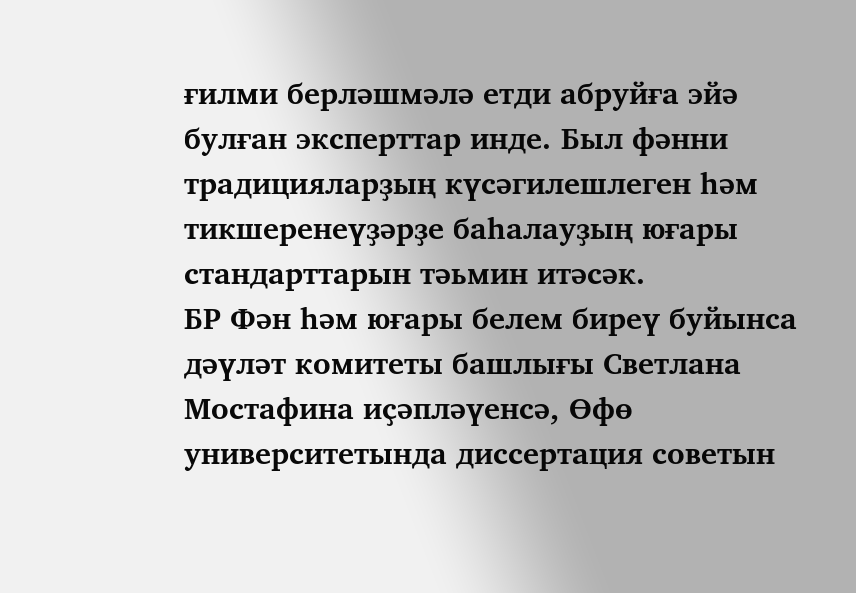ғилми берләшмәлә етди абруйға эйә булған эксперттар инде. Был фәнни традицияларҙың күсәгилешлеген һәм тикшеренеүҙәрҙе баһалауҙың юғары стандарттарын тәьмин итәсәк.
БР Фән һәм юғары белем биреү буйынса дәүләт комитеты башлығы Светлана Мостафина иҫәпләүенсә, Өфө университетында диссертация советын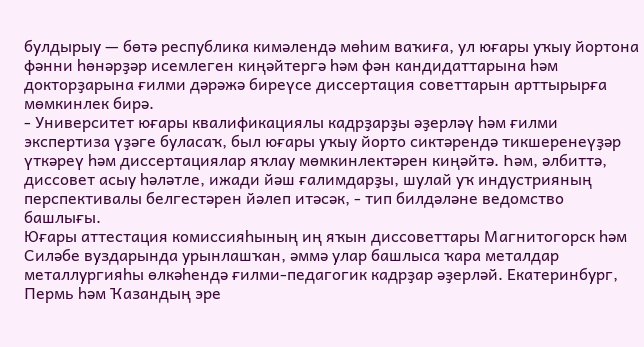булдырыу — бөтә республика кимәлендә мөһим ваҡиға, ул юғары уҡыу йортона фәнни һөнәрҙәр исемлеген киңәйтергә һәм фән кандидаттарына һәм докторҙарына ғилми дәрәжә биреүсе диссертация советтарын арттырырға мөмкинлек бирә.
- Университет юғары квалификациялы кадрҙарҙы әҙерләү һәм ғилми экспертиза үҙәге буласаҡ, был юғары уҡыу йорто сиктәрендә тикшеренеүҙәр үткәреү һәм диссертациялар яҡлау мөмкинлектәрен киңәйтә. Һәм, әлбиттә, диссовет асыу һәләтле, ижади йәш ғалимдарҙы, шулай уҡ индустрияның перспективалы белгестәрен йәлеп итәсәк, - тип билдәләне ведомство башлығы.
Юғары аттестация комиссияһының иң яҡын диссоветтары Магнитогорск һәм Силәбе вуздарында урынлашҡан, әммә улар башлыса ҡара металдар металлургияһы өлкәһендә ғилми-педагогик кадрҙар әҙерләй. Екатеринбург, Пермь һәм Ҡазандың эре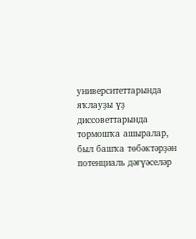университеттарында яҡлауҙы үҙ диссоветтарында тормошҡа ашыралар, был башҡа төбәктәрҙән потенциаль дәғүәселәр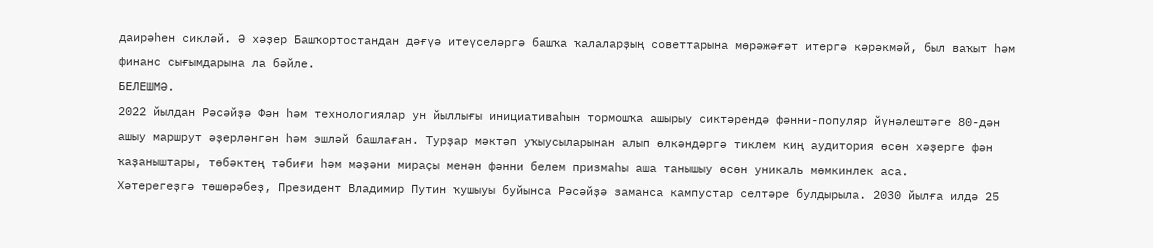даирәһен сикләй. Ә хәҙер Башҡортостандан дәғүә итеүселәргә башҡа ҡалаларҙың советтарына мөрәжәғәт итергә кәрәкмәй, был ваҡыт һәм финанс сығымдарына ла бәйле.
БЕЛЕШМӘ.
2022 йылдан Рәсәйҙә Фән һәм технологиялар ун йыллығы инициативаһын тормошҡа ашырыу сиктәрендә фәнни-популяр йүнәлештәге 80-дән ашыу маршрут әҙерләнгән һәм эшләй башлаған. Турҙар мәктәп уҡыусыларынан алып өлкәндәргә тиклем киң аудитория өсөн хәҙерге фән ҡаҙаныштары, төбәктең тәбиғи һәм мәҙәни мираҫы менән фәнни белем призмаһы аша танышыу өсөн уникаль мөмкинлек аса.
Хәтерегеҙгә төшөрәбеҙ, Президент Владимир Путин ҡушыуы буйынса Рәсәйҙә заманса кампустар селтәре булдырыла. 2030 йылға илдә 25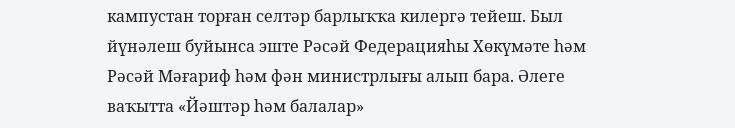кампустан торған селтәр барлыҡҡа килергә тейеш. Был йүнәлеш буйынса эште Рәсәй Федерацияһы Хөкүмәте һәм Рәсәй Мәғариф һәм фән министрлығы алып бара. Әлеге ваҡытта «Йәштәр һәм балалар»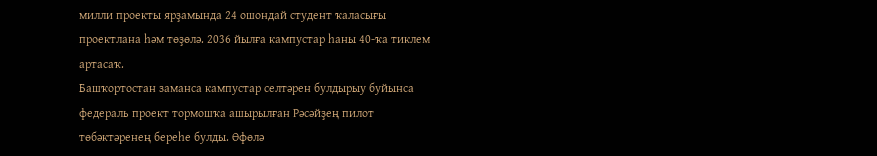милли проекты ярҙамында 24 ошондай студент ҡаласығы проектлана һәм төҙөлә. 2036 йылға кампустар һаны 40-ҡа тиклем артасаҡ.
Башҡортостан заманса кампустар селтәрен булдырыу буйынса федераль проект тормошҡа ашырылған Рәсәйҙең пилот төбәктәренең береһе булды. Өфөлә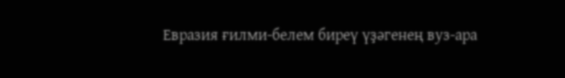Евразия ғилми-белем биреү үҙәгенең вуз-ара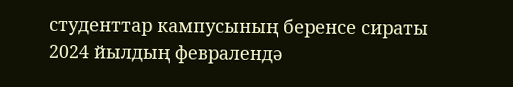студенттар кампусының беренсе сираты 2024 йылдың февралендә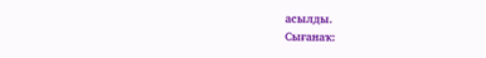асылды.
Сығанаҡ: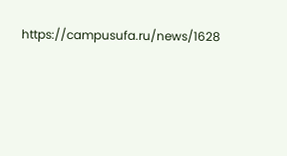https://campusufa.ru/news/1628